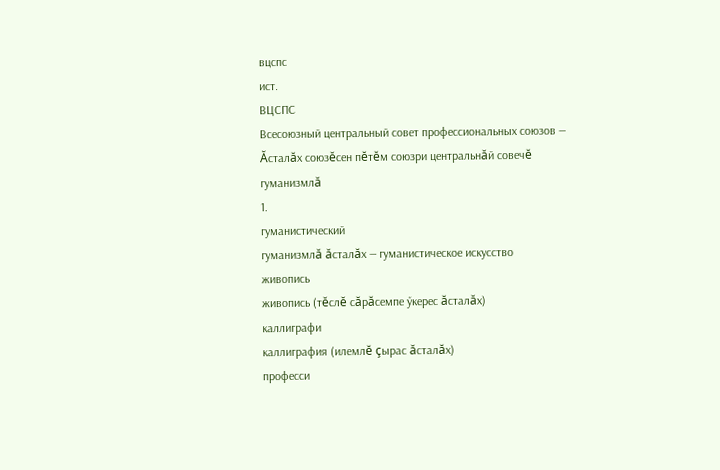вцспс
ист.
ВЦСПС
Всесоюзный центральный совет профессиональных союзов —
Ăсталăх союзĕсен пĕтĕм союзри центральнăй совечĕ
гуманизмлă
1.
гуманистический
гуманизмлă ăсталăх — гуманистическое искусство
живопись
живопись (тĕслĕ сăрăсемпе ӳкерес ăсталăх)
каллиграфи
каллиграфия (илемлĕ çырас ăсталăх)
професси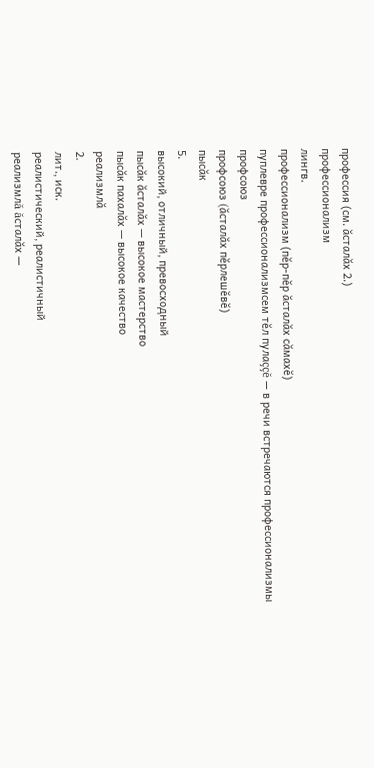профессия (см. ăсталăх 2.)
профессионализм
лингв.
профессионализм (пĕр-пĕр ăсталăх сăмахĕ)
пуплевре профессионализмсем тĕл пулаççĕ — в речи встречаются профессионализмы
профсоюз
профсоюз (ăсталăх пĕрлешĕвĕ)
пысăк
5.
высокий, отличный, превосходный
пысăк ăсталăх — высокое мастерство
пысăк пахалăх — высокое качество
реализмлă
2.
лит., иск.
реалистический, реалистичный
реализмлă ăсталăх —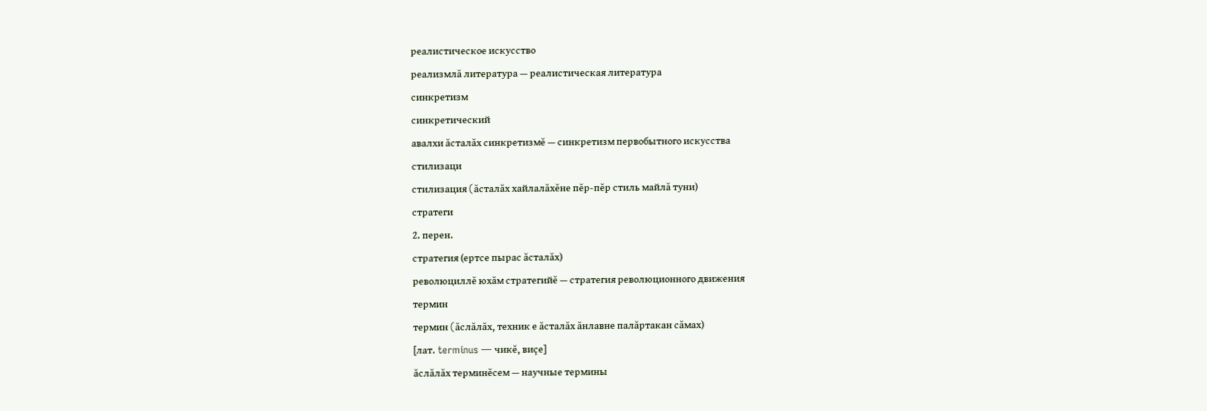реалистическое искусство
реализмлă литература — реалистическая литература
синкретизм
синкретический
авалхи ăсталăх синкретизмĕ — синкретизм первобытного искусства
стилизаци
стилизация (ăсталăх хайлалăхĕне пĕр-пĕр стиль майлă туни)
стратеги
2. перен.
стратегия (ертсе пырас ăсталăх)
революциллĕ юхăм стратегийĕ — стратегия революционного движения
термин
термин (ăслăлăх, техник е ăсталăх ăнлавне палăртакан сăмах)
[лат. terminus — чикĕ, виçе]
ăслăлăх терминĕсем — научные термины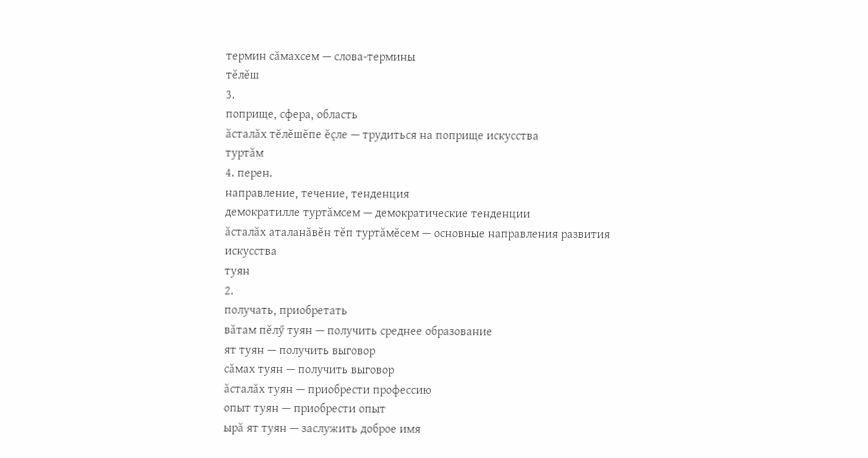термин сăмахсем — слова-термины
тĕлĕш
3.
поприще, сфера, область
ăсталăх тĕлĕшĕпе ĕçле — трудиться на поприще искусства
туртăм
4. перен.
направление, течение, тенденция
демократилле туртăмсем — демократические тенденции
ăсталăх аталанăвĕн тĕп туртăмĕсем — основные направления развития искусства
туян
2.
получать, приобретать
вăтам пĕлӳ туян — получить среднее образование
ят туян — получить выговор
сăмах туян — получить выговор
ăсталăх туян — приобрести профессию
опыт туян — приобрести опыт
ырă ят туян — заслужить доброе имя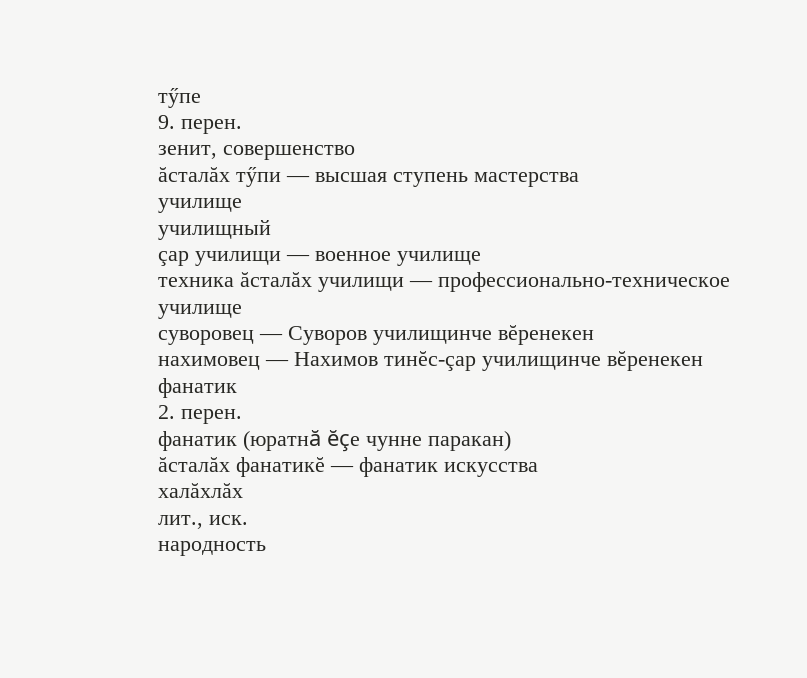тӳпе
9. перен.
зенит, совершенство
ăсталăх тӳпи — высшая ступень мастерства
училище
училищный
çар училищи — военное училище
техника ăсталăх училищи — профессионально-техническое училище
суворовец — Суворов училищинче вĕренекен
нахимовец — Нахимов тинĕс-çар училищинче вĕренекен
фанатик
2. перен.
фанатик (юратнă ĕçе чунне паракан)
ăсталăх фанатикĕ — фанатик искусства
халăхлăх
лит., иск.
народность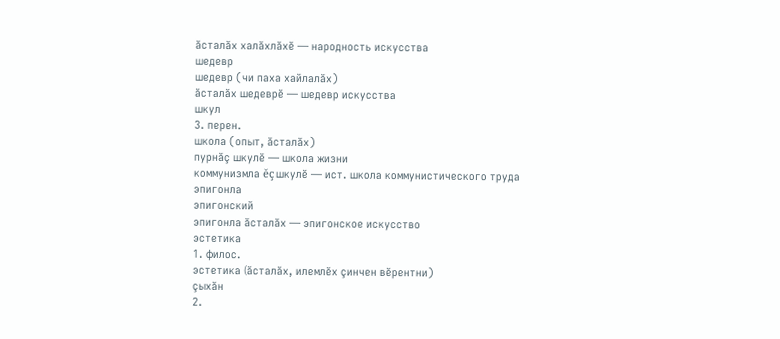ăсталăх халăхлăхĕ — народность искусства
шедевр
шедевр (чи паха хайлалăх)
ăсталăх шедеврĕ — шедевр искусства
шкул
3. перен.
школа (опыт, ăсталăх)
пурнăç шкулĕ — школа жизни
коммунизмла ĕç шкулĕ — ист. школа коммунистического труда
эпигонла
эпигонский
эпигонла ăсталăх — эпигонское искусство
эстетика
1. филос.
эстетика (ăсталăх, илемлĕх çинчен вĕрентни)
çыхăн
2.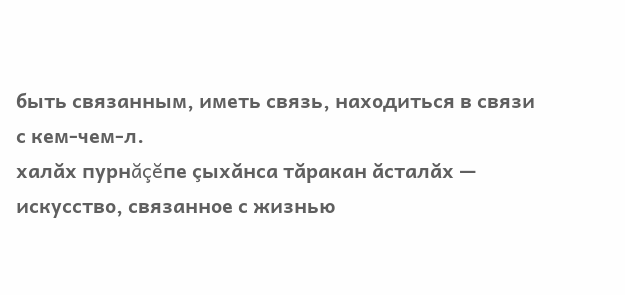быть связанным, иметь связь, находиться в связи с кем-чем-л.
халăх пурнăçĕпе çыхăнса тăракан ăсталăх — искусство, связанное с жизнью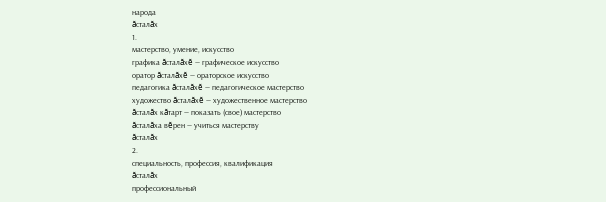народа
ăсталăх
1.
мастерство, умение, искусство
графика ăсталăхĕ — графическое искусство
оратор ăсталăхĕ — ораторское искусство
педагогика ăсталăхĕ — педагогическое мастерство
художество ăсталăхĕ — художественное мастерство
ăсталăх кăтарт — показать (свое) мастерство
ăсталăха вĕрен — учиться мастерству
ăсталăх
2.
специальность, профессия, квалификация
ăсталăх
профессиональный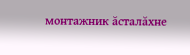монтажник ăсталăхне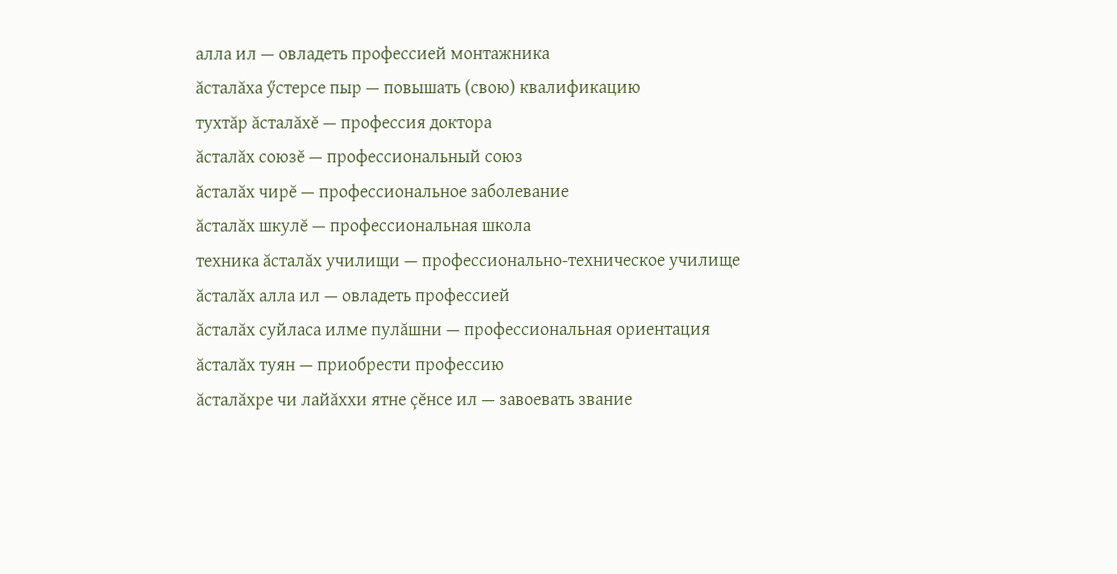алла ил — овладеть профессией монтажника
ăсталăха ӳстерсе пыр — повышать (свою) квалификацию
тухтăр ăсталăхĕ — профессия доктора
ăсталăх союзĕ — профессиональный союз
ăсталăх чирĕ — профессиональное заболевание
ăсталăх шкулĕ — профессиональная школа
техника ăсталăх училищи — профессионально-техническое училище
ăсталăх алла ил — овладеть профессией
ăсталăх суйласа илме пулăшни — профессиональная ориентация
ăсталăх туян — приобрести профессию
ăсталăхре чи лайăххи ятне çĕнсе ил — завоевать звание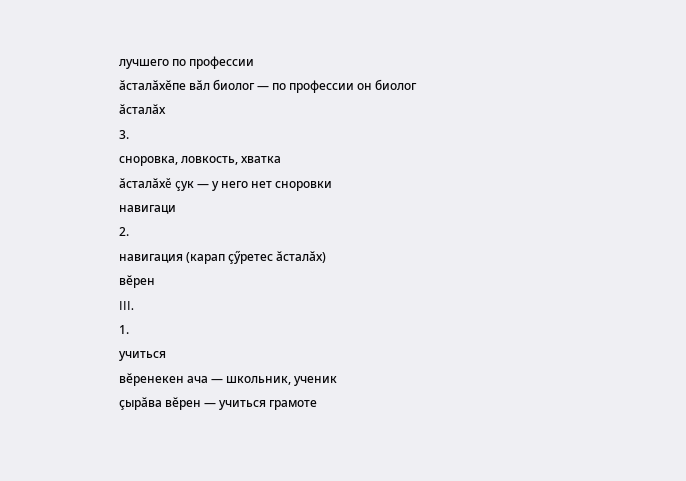лучшего по профессии
ăсталăхĕпе вăл биолог — по профессии он биолог
ăсталăх
3.
сноровка, ловкость, хватка
ăсталăхĕ çук — у него нет сноровки
навигаци
2.
навигация (карап çӳретес ăсталăх)
вĕрен
III.
1.
учиться
вĕренекен ача — школьник, ученик
çырăва вĕрен — учиться грамоте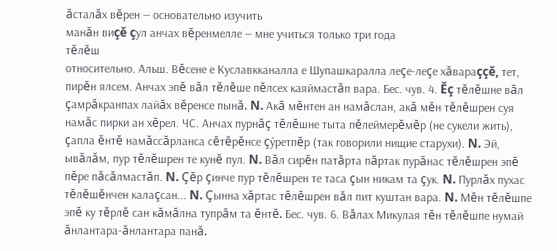ăсталăх вĕрен — основательно изучить
манăн виçĕ çул анчах вĕренмелле — мне учиться только три года
тĕлĕш
относительно. Альш. Вĕсене е Куславкканалла е Шупашкаралла леçе-леçе хăвараççĕ, тет, пирĕн ялсем. Анчах эпĕ вăл тĕлĕше пĕлсех каяймастăп вара. Бес. чув. 4. Ĕç тĕлĕшне вăл çамрăкранпах лайăх вĕренсе пынă. N. Акă мĕнтен ан намăслан, акă мĕн тĕлĕшрен суя намăс пирки ан хĕрел. ЧС. Анчах пурнăç тĕлĕшне тыта пĕлеймерĕмĕр (не сукели жить), çапла ĕнтĕ намăссăрланса сĕтĕрĕнсе çӳретпĕр (так говорили нищие старухи). N. Эй, ывăлăм, пур тĕлĕшрен те кунĕ пул. N. Вăл сирĕн патăрта пăртак пурăнас тĕлĕшрен эпĕ пĕре пăсăлмастăп. N. Çĕр çинче пур тĕлĕшрен те таса çын никам та çук. N. Пурлăх пухас тĕлĕшĕнчен калаçсан... N. Çынна хăртас тĕлĕшрен вăл пит куштан вара. N. Мĕн тĕлĕшпе эпĕ ку тĕрлĕ сан кăмăлна тупрăм та ĕнтĕ. Бес. чув. 6. Вăлах Микулая тĕн тĕлĕшпе нумай ăнлантара-ăнлантара панă.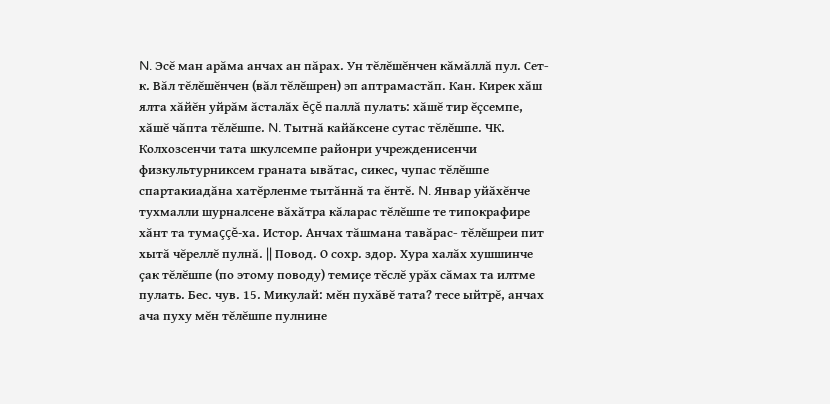N. Эсĕ ман арăма анчах ан пăрах. Ун тĕлĕшĕнчен кăмăллă пул. Сет-к. Вăл тĕлĕшĕнчен (вăл тĕлĕшрен) эп аптрамастăп. Кан. Кирек хăш ялта хăйĕн уйрăм ăсталăх ĕçĕ паллă пулать: хăшĕ тир ĕçсемпе, хăшĕ чăпта тĕлĕшпе. N. Тытнă кайăксене сутас тĕлĕшпе. ЧК. Колхозсенчи тата шкулсемпе районри учрежденисенчи физкультурниксем граната ывăтас, сикес, чупас тĕлĕшпе спартакиадăна хатĕрленме тытăннă та ĕнтĕ. N. Январ уйăхĕнче тухмалли шурналсене вăхăтра кăларас тĕлĕшпе те типокрафире хăнт та тумаççĕ-ха. Истор. Анчах тăшмана тавăрас- тĕлĕшреи пит хытă чĕреллĕ пулнă. || Повод. О сохр. здор. Хура халăх хушшинче çак тĕлĕшпе (по этому поводу) темиçе тĕслĕ урăх сăмах та илтме пулать. Бес. чув. 15. Микулай: мĕн пухăвĕ тата? тесе ыйтрĕ, анчах ача пуху мĕн тĕлĕшпе пулнине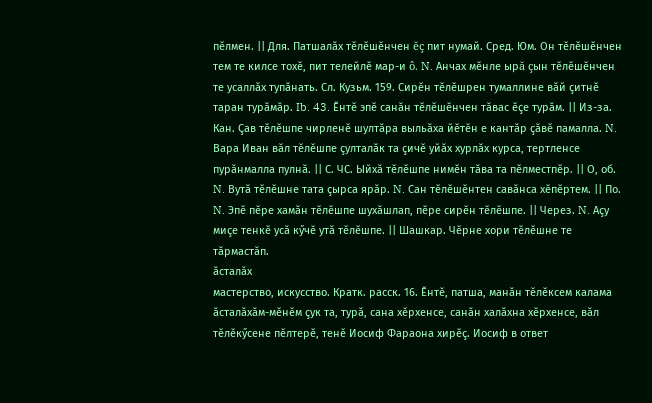пĕлмен. || Для. Патшалăх тĕлĕшĕнчен ĕç пит нумай. Сред. Юм. Он тĕлĕшĕнчен тем те килсе тохĕ, пит телейлĕ мар-и ô. N. Анчах мĕнле ырă çын тĕлĕшĕнчен те усаллăх тупăнать. Сл. Кузьм. 159. Сирĕн тĕлĕшрен тумаллине вăй çитнĕ таран турăмăр. Ib. 43. Ĕнтĕ эпĕ санăн тĕлĕшĕнчен тăвас ĕçе турăм. || Из-за. Кан. Çав тĕлĕшпе чирленĕ шултăра выльăха йĕтĕн е кантăр çăвĕ памалла. N. Вара Иван вăл тĕлĕшпе çулталăк та çичĕ уйăх хурлăх курса, тертленсе пурăнмалла пулнă. || С. ЧС. Ыйхă тĕлĕшпе нимĕн тăва та пĕлместпĕр. || О, об. N. Вутă тĕлĕшне тата çырса ярăр. N. Сан тĕлĕшĕнтен савăнса хĕпĕртем. || По. N. Эпĕ пĕре хамăн тĕлĕшпе шухăшлап, пĕре сирĕн тĕлĕшпе. || Через. N. Аçу миçе тенкĕ усă кӳчĕ утă тĕлĕшпе. || Шашкар. Чĕрне хори тĕлĕшне те тăрмастăп.
ăсталăх
мастерство, искусство. Кратк. расск. 16. Ĕнтĕ, патша, манăн тĕлĕксем калама ăсталăхăм-мĕнĕм çук та, турă, сана хĕрхенсе, санăн халăхна хĕрхенсе, вăл тĕлĕкӳсене пĕлтерĕ, тенĕ Иосиф Фараона хирĕç. Иосиф в ответ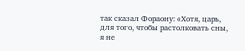так сказал Фораону: «Хотя, царь, для того, чтобы растолковать сны, я не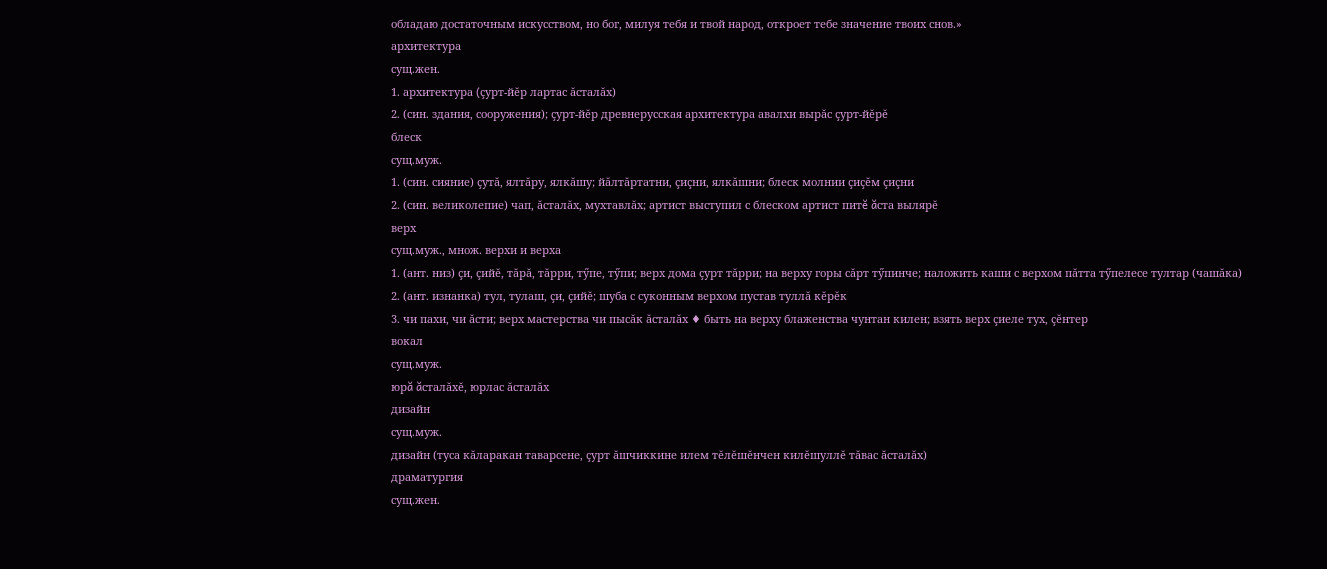обладаю достаточным искусством, но бог, милуя тебя и твой народ, откроет тебе значение твоих снов.»
архитектура
сущ.жен.
1. архитектура (çурт-йĕр лартас ăсталăх)
2. (син. здания, сооружения); çурт-йĕр древнерусская архитектура авалхи вырăс çурт-йĕрĕ
блеск
сущ.муж.
1. (син. сияние) çутă, ялтăру, ялкăшу; йăлтăртатни, çиçни, ялкăшни; блеск молнии çиçĕм çиçни
2. (син. великолепие) чап, ăсталăх, мухтавлăх; артист выступил с блеском артист питĕ ăста вылярĕ
верх
сущ.муж., множ. верхи и верха
1. (ант. низ) çи, çийĕ, тăрă, тăрри, тӳпе, тӳпи; верх дома çурт тăрри; на верху горы сăрт тӳпинче; наложить каши с верхом пăтта тӳпелесе тултар (чашăка)
2. (ант. изнанка) тул, тулаш, çи, çийĕ; шуба с суконным верхом пустав туллă кĕрĕк
3. чи пахи, чи ăсти; верх мастерства чи пысăк ăсталăх ♦ быть на верху блаженства чунтан килен; взять верх çиеле тух, çĕнтер
вокал
сущ.муж.
юрă ăсталăхĕ, юрлас ăсталăх
дизайн
сущ.муж.
дизайн (туса кăларакан таварсене, çурт ăшчиккине илем тĕлĕшĕнчен килĕшуллĕ тăвас ăсталăх)
драматургия
сущ.жен.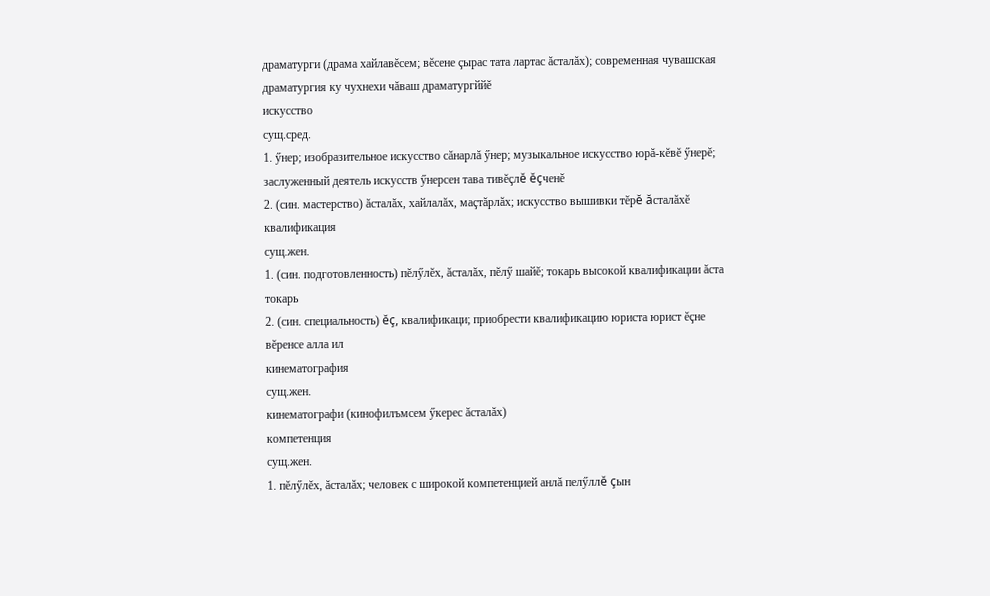драматурги (драма хайлавĕсем; вĕсене çырас тата лартас ăсталăх); современная чувашская драматургия ку чухнехи чăваш драматургййĕ
искусство
сущ.сред.
1. ӳнер; изобразительное искусство сăнарлă ӳнер; музыкальное искусство юрă-кĕвĕ ӳнерĕ; заслуженный деятель искусств ӳнерсен тава тивĕçлĕ ĕçченĕ
2. (син. мастерство) ăсталăх, хайлалăх, маçтăрлăх; искусство вышивки тĕрĕ ăсталăхĕ
квалификация
сущ.жен.
1. (син. подготовленность) пĕлӳлĕх, ăсталăх, пĕлӳ шайĕ; токарь высокой квалификации ăста токарь
2. (син. специальность) ĕç, квалификаци; приобрести квалификацию юриста юрист ĕçне вĕренсе алла ил
кинематография
сущ.жен.
кинематографи (кинофилъмсем ӳкерес ăсталăх)
компетенция
сущ.жен.
1. пĕлӳлĕх, ăсталăх; человек с широкой компетенцией анлă пелӳллĕ çын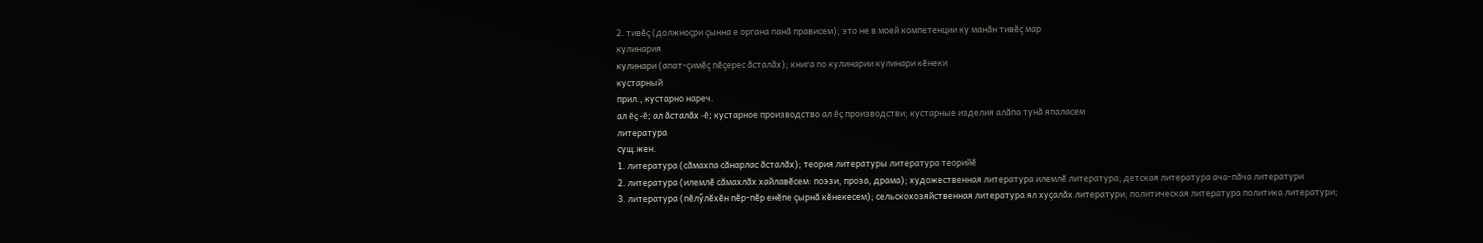2. тивĕç (должноçри çынна е органа панă прависем); это не в моей компетенции ку манăн тивĕç мар
кулинария
кулинари (апат-çимĕç пĕçерес ăсталăх); книга по кулинарии кулинари кĕнеки
кустарный
прил., кустарно нареч.
ал ĕç -ĕ; ал ăсталăх -ĕ; кустарное производство ал ĕç производстви; кустарные изделия алăпа тунă япаласем
литература
сущ.жен.
1. литература (сăмахпа сăнарлас ăсталăх); теория литературы литература теорийĕ
2. литература (илемлĕ сăмахлăх хайлавĕсем: поэзи, проза, драма); художественная литература илемлĕ литература; детская литература ача-пăча литератури
3. литература (пĕлӳлĕхĕн пĕр-пĕр енĕпе çырнă кĕнекесем); сельскохозяйственная литература ял хуçалăх литератури; политическая литература политика литератури;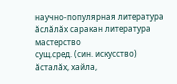научно-популярная литература ăслăлăх саракан литература
мастерство
сущ.сред. (син. искусство)
ăсталăх, хайла,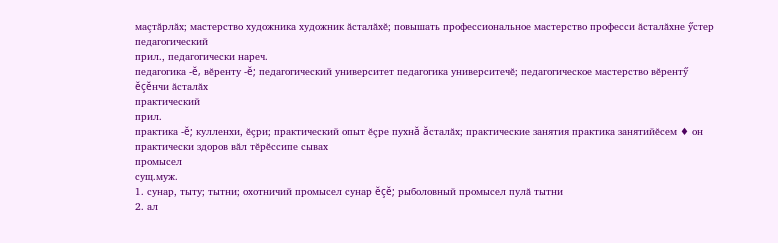маçтăрлăх; мастерство художника художник ăсталăхĕ; повышать профессиональное мастерство професси ăсталăхне ӳстер
педагогический
прил., педагогически нареч.
педагогика -ĕ, вĕренту -ĕ; педагогический университет педагогика университечĕ; педагогическое мастерство вĕрентӳ ĕçĕнчи ăсталăх
практический
прил.
практика -ĕ; кулленхи, ĕçри; практический опыт ĕçре пухнă ăсталăх; практические занятия практика занятийĕсем ♦ он практически здоров вăл тĕрĕссипе сывах
промысел
сущ.муж.
1. сунар, тыту; тытни; охотничий промысел сунар ĕçĕ; рыболовный промысел пулă тытни
2. ал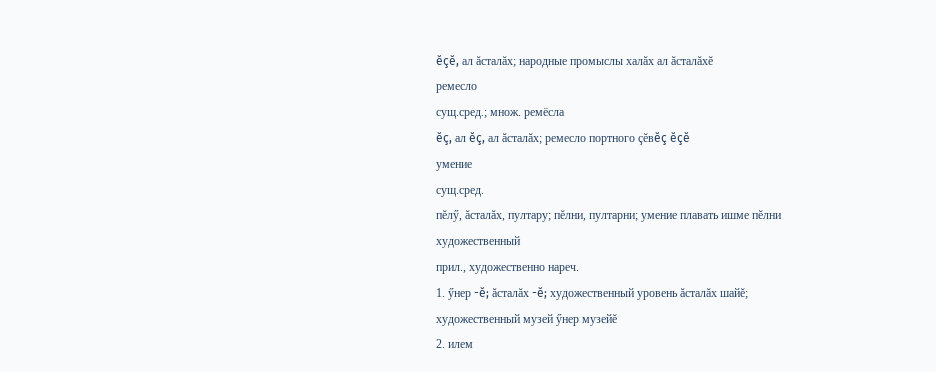ĕçĕ, ал ăсталăх; народные промыслы халăх ал ăсталăхĕ
ремесло
сущ.сред.; множ. ремёсла
ĕç, ал ĕç, ал ăсталăх; ремесло портного çĕвĕç ĕçĕ
умение
сущ.сред.
пĕлӳ, ăсталăх, пултару; пĕлни, пултарни; умение плавать ишме пĕлни
художественный
прил., художественно нареч.
1. ӳнер -ĕ; ăсталăх -ĕ; художественный уровень ăсталăх шайĕ; художественный музей ӳнер музейĕ
2. илем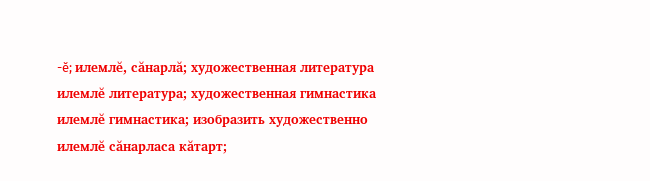-ĕ; илемлĕ, сăнарлă; художественная литература илемлĕ литература; художественная гимнастика илемлĕ гимнастика; изобразить художественно илемлĕ сăнарласа кăтарт;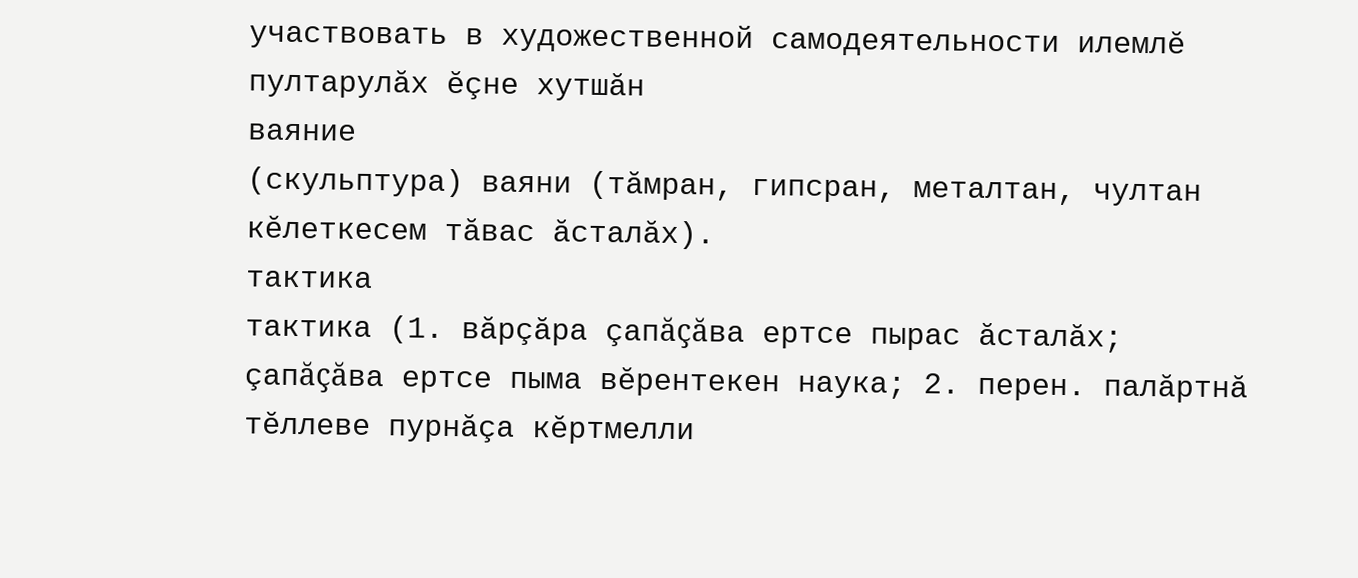участвовать в художественной самодеятельности илемлĕ пултарулăх ĕçне хутшăн
ваяние
(скульптура) ваяни (тăмран, гипсран, металтан, чултан кĕлеткесем тăвас ăсталăх).
тактика
тактика (1. вăрçăра çапăçăва ертсе пырас ăсталăх; çапăçăва ертсе пыма вĕрентекен наука; 2. перен. палăртнă тĕллеве пурнăçа кĕртмелли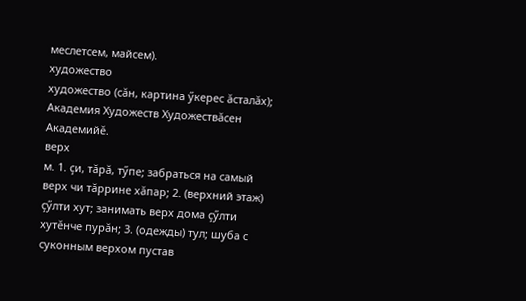меслетсем, майсем).
художество
художество (сăн, картина ӳкерес ăсталăх); Академия Художеств Художествăсен Академийĕ.
верх
м. 1. çи, тăрă, тӳпе; забраться на самый верх чи тăррине хăпар; 2. (верхний этаж) çӳлти хут; занимать верх дома çӳлти хутĕнче пурăн; 3. (одежды) тул; шуба с суконным верхом пустав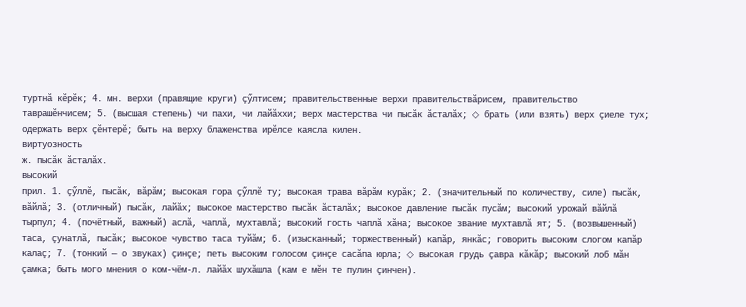туртнă кĕрĕк; 4. мн. верхи (правящие круги) çӳлтисем; правительственные верхи правительствăрисем, правительство таврашĕнчисем; 5. (высшая степень) чи пахи, чи лайăххи; верх мастерства чи пысăк ăсталăх; ◇ брать (или взять) верх çиеле тух; одержать верх çĕнтерĕ; быть на верху блаженства ирĕлсе каясла килен.
виртуозность
ж. пысăк ăсталăх.
высокий
прил. 1. çӳллĕ, пысăк, вăрăм; высокая гора çӳллĕ ту; высокая трава вăрăм курăк; 2. (значительный по количеству, силе) пысăк, вăйлă; 3. (отличный) пысăк, лайăх; высокое мастерство пысăк ăсталăх; высокое давление пысăк пусăм; высокий урожай вăйлă тырпул; 4. (почётный, важный) аслă, чаплă, мухтавлă; высокий гость чаплă хăна; высокое звание мухтавлă ят; 5. (возвышенный) таса, çунатлă, пысăк; высокое чувство таса туйăм; 6. (изысканный; торжественный) капăр, янкăс; говорить высоким слогом капăр калаç; 7. (тонкий — о звуках) çинçе; петь высоким голосом çинçе сасăпа юрла; ◇ высокая грудь çавра кăкăр; высокий лоб мăн çамка; быть мого мнения о ком-чём-л. лайăх шухăшла (кам е мĕн те пулин çинчен).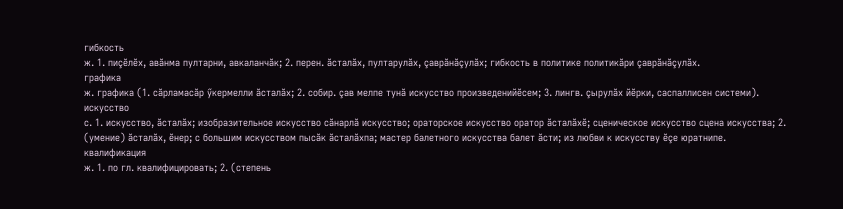гибкость
ж. 1. пиçĕлĕх, авăнма пултарни, авкаланчăк; 2. перен. ăсталăх, пултарулăх, çаврăнăçулăх; гибкость в политике политикăри çаврăнăçулăх.
графика
ж. графика (1. сăрламасăр ӳкермелли ăсталăх; 2. собир. çав мелпе тунă искусство произведенийĕсем; 3. лингв. çырулăх йĕрки, саспаллисен системи).
искусство
с. 1. искусство, ăсталăх; изобразительное искусство сăнарлă искусство; ораторское искусство оратор ăсталăхĕ; сценическое искусство сцена искусства; 2. (умение) ăсталăх, ĕнер; с большим искусством пысăк ăсталăхпа; мастер балетного искусства балет ăсти; из любви к искусству ĕçе юратнипе.
квалификация
ж. 1. по гл. квалифицировать; 2. (степень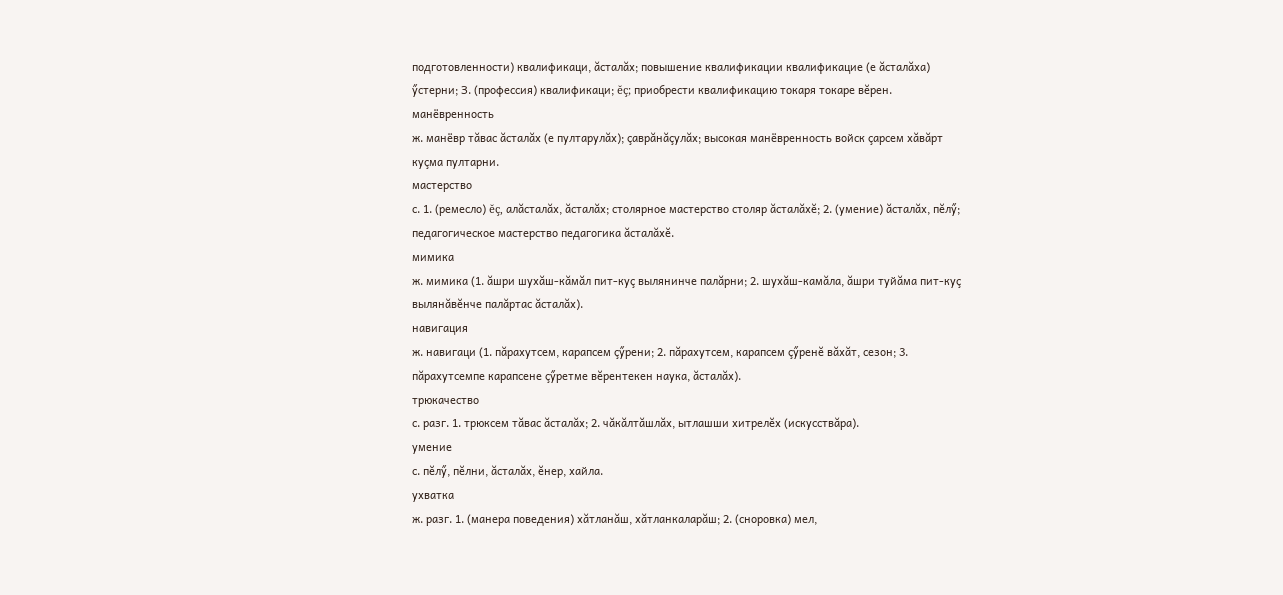подготовленности) квалификаци, ăсталăх; повышение квалификации квалификацие (е ăсталăха) ӳстерни; З. (профессия) квалификаци; ĕç; приобрести квалификацию токаря токаре вĕрен.
манёвренность
ж. манёвр тăвас ăсталăх (е пултарулăх); çаврăнăçулăх; высокая манёвренность войск çарсем хăвăрт куçма пултарни.
мастерство
с. 1. (ремесло) ĕç, алăсталăх, ăсталăх; столярное мастерство столяр ăсталăхĕ; 2. (умение) ăсталăх, пĕлӳ; педагогическое мастерство педагогика ăсталăхĕ.
мимика
ж. мимика (1. ăшри шухăш-кăмăл пит-куç вылянинче палăрни; 2. шухăш-камăла, ăшри туйăма пит-куç вылянăвĕнче палăртас ăсталăх).
навигация
ж. навигаци (1. пăрахутсем, карапсем çӳрени; 2. пăрахутсем, карапсем çӳренĕ вăхăт, сезон; 3. пăрахутсемпе карапсене çӳретме вĕрентекен наука, ăсталăх).
трюкачество
с. разг. 1. трюксем тăвас ăсталăх; 2. чăкăлтăшлăх, ытлашши хитрелĕх (искусствăра).
умение
с. пĕлӳ, пĕлни, ăсталăх, ĕнер, хайла.
ухватка
ж. разг. 1. (манера поведения) хăтланăш, хăтланкаларăш; 2. (сноровка) мел,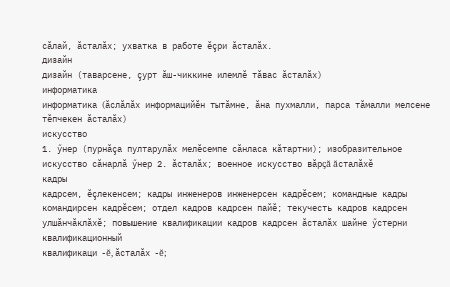сăлай, ăсталăх; ухватка в работе ĕçри ăсталăх.
дизайн
дизайн (таварсене, çурт ăш-чиккине илемлĕ тăвас ăсталăх)
информатика
информатика (ăслăлăх информацийĕн тытăмне, ăна пухмалли, парса тăмалли мелсене тĕпчекен ăсталăх)
искусство
1. ӳнер (пурнăçа пултарулăх мелĕсемпе сăнласа кăтартни); изобразительное искусство сăнарлă ӳнер 2. ăсталăх; военное искусство вăрçă ăсталăхĕ
кадры
кадрсем, ĕçлекенсем; кадры инженеров инженерсен кадрĕсем; командные кадры командирсен кадрĕсем; отдел кадров кадрсен пайĕ; текучесть кадров кадрсен улшăнчăклăхĕ; повышение квалификации кадров кадрсен ăсталăх шайне ӳстерни
квалификационный
квалификаци -ĕ, ăсталăх -ĕ;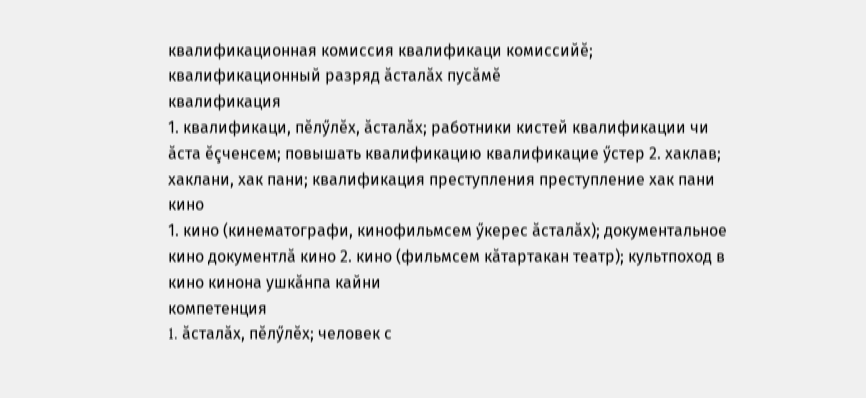квалификационная комиссия квалификаци комиссийĕ; квалификационный разряд ăсталăх пусăмĕ
квалификация
1. квалификаци, пĕлӳлĕх, ăсталăх; работники кистей квалификации чи ăста ĕçченсем; повышать квалификацию квалификацие ӳстер 2. хаклав; хаклани, хак пани; квалификация преступления преступление хак пани
кино
1. кино (кинематографи, кинофильмсем ӳкерес ăсталăх); документальное кино документлă кино 2. кино (фильмсем кăтартакан театр); культпоход в кино кинона ушкăнпа кайни
компетенция
1. ăсталăх, пĕлӳлĕх; человек с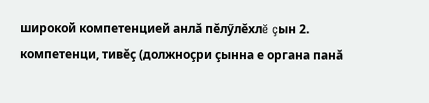широкой компетенцией анлă пĕлӳлĕхлĕ çын 2. компетенци, тивĕç (должноçри çынна е органа панă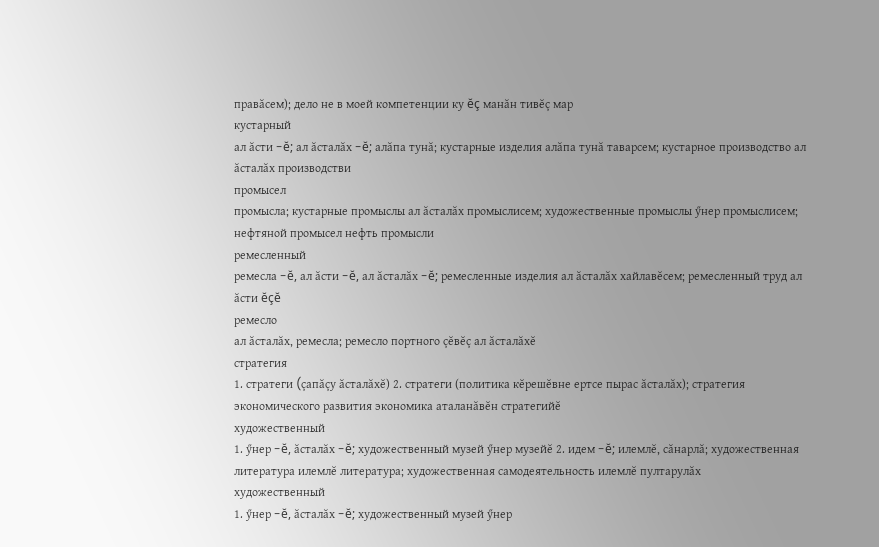правăсем); дело не в моей компетенции ку ĕç манăн тивĕç мар
кустарный
ал ăсти -ĕ; ал ăсталăх -ĕ; алăпа тунă; кустарные изделия алăпа тунă таварсем; кустарное производство ал ăсталăх производстви
промысел
промысла; кустарные промыслы ал ăсталăх промыслисем; художественные промыслы ӳнер промыслисем; нефтяной промысел нефть промысли
ремесленный
ремесла -ĕ, ал ăсти -ĕ, ал ăсталăх -ĕ; ремесленные изделия ал ăсталăх хайлавĕсем; ремесленный труд ал ăсти ĕçĕ
ремесло
ал ăсталăх, ремесла; ремесло портного çĕвĕç ал ăсталăхĕ
стратегия
1. стратеги (çапăçу ăсталăхĕ) 2. стратеги (политика кĕрешĕвне ертсе пырас ăсталăх); стратегия экономического развития экономика аталанăвĕн стратегийĕ
художественный
1. ӳнер -ĕ, ăсталăх -ĕ; художественный музей ӳнер музейĕ 2. идем -ĕ; илемлĕ, сăнарлă; художественная литература илемлĕ литература; художественная самодеятельность илемлĕ пултарулăх
художественный
1. ӳнер -ĕ, ăсталăх -ĕ; художественный музей ӳнер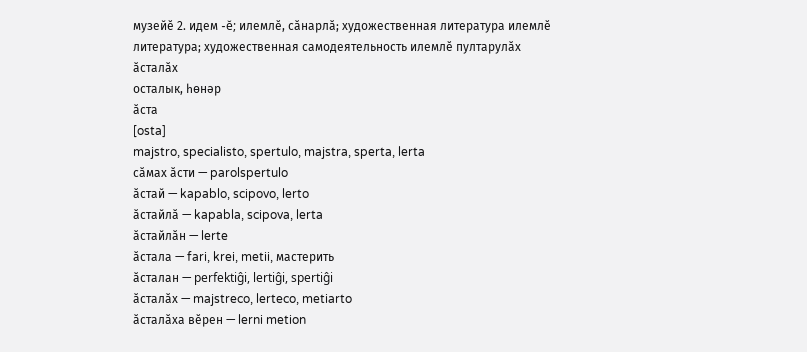музейĕ 2. идем -ĕ; илемлĕ, сăнарлă; художественная литература илемлĕ литература; художественная самодеятельность илемлĕ пултарулăх
ăсталăх
осталык, һөнәр
ăста
[osta]
majstro, specialisto, spertulo, majstra, sperta, lerta
сăмах ăсти — parolspertulo
ăстай — kapablo, scipovo, lerto
ăстайлă — kapabla, scipova, lerta
ăстайлăн — lerte
ăстала — fari, krei, metii, мастерить
ăсталан — perfektiĝi, lertiĝi, spertiĝi
ăсталăх — majstreco, lerteco, metiarto
ăсталăха вĕрен — lerni metion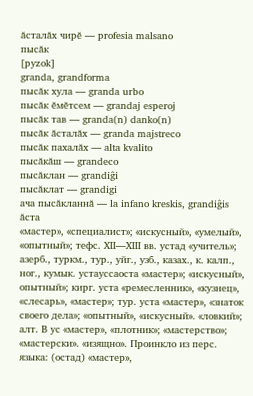ăсталăх чирĕ — profesia malsano
пысăк
[pyzok]
granda, grandforma
пысăк хула — granda urbo
пысăк ĕмĕтсем — grandaj esperoj
пысăк тав — granda(n) danko(n)
пысăк ăсталăх — granda majstreco
пысăк пахалăх — alta kvalito
пысăкăш — grandeco
пысăклан — grandiĝi
пысăклат — grandigi
ача пысăкланнă — la infano kreskis, grandiĝis
ăста
«мастер», «специалист»; «искусный», «умелый», «опытный»; тефс. XII—XIII вв. устад «учитель»; азерб., туркм., тур., уйг., узб., казах., к. калп., ног., кумык. устауссаоста «мастер»; «искусный», опытный»; кирг. уста «ремесленник», «кузнец», «слесарь», «мастер»; тур. уста «мастер», «знаток своего дела»; «опытный», «искусный». «ловкий»; алт. В ус «мастер», «плотник»; «мастерство»; «мастерски». «изящно». Проинкло из перс. языка: (остад) «мастер»,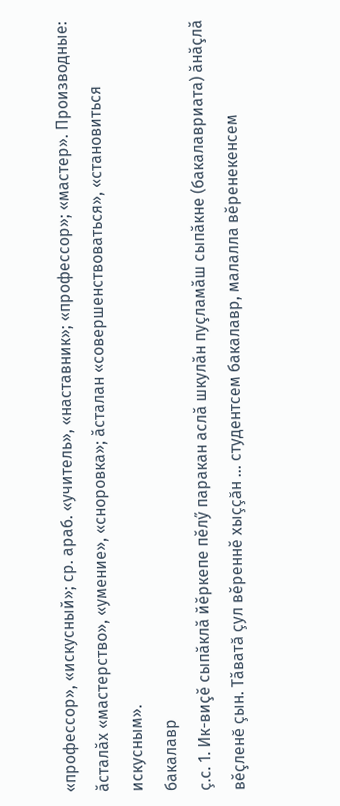«профессор», «искусный»; ср. араб. «учитель», «наставник»; «профессор»; «мастер». Производные: ăсталăх «мастерство», «умение», «сноровка»; ăсталан «совершенствоваться», «становиться искусным».
бакалавр
ç.с. 1. Ик-виçĕ сыпăклă йĕркепе пĕлӳ паракан аслă шкулăн пуçламăш сыпăкне (бакалавриата) ăнăçлă вĕçленĕ çын. Тăватă çул вĕреннĕ хыççăн ... студентсем бакалавр, малалла вĕренекенсем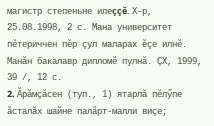магистр степеньне илеççĕ. Х-р, 25.08.1998, 2 с. Мана университет пĕтериччен пĕр çул маларах ĕçе илнĕ. Манăн бакалавр дипломĕ пулнă. ÇХ, 1999, 39 /, 12 с.
2. Ăрăмçăсен (туп., 1) ятарлă пĕлӳпе ăсталăх шайне палăрт-малли виçе;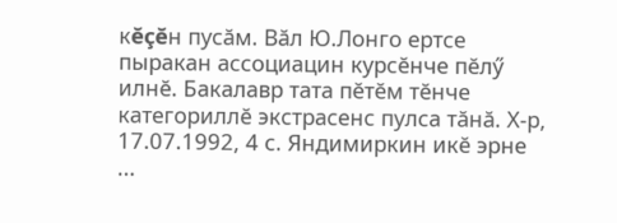кĕçĕн пусăм. Вăл Ю.Лонго ертсе пыракан ассоциацин курсĕнче пĕлӳ илнĕ. Бакалавр тата пĕтĕм тĕнче категориллĕ экстрасенс пулса тăнă. Х-р, 17.07.1992, 4 с. Яндимиркин икĕ эрне ...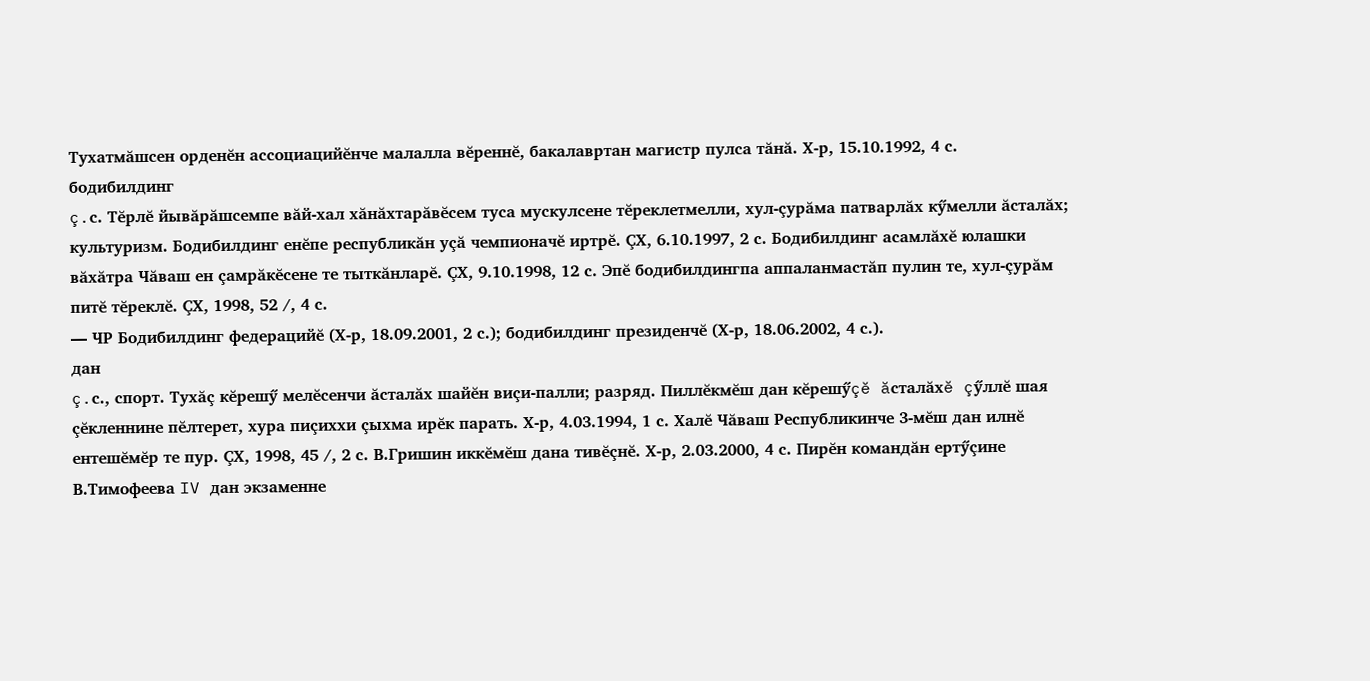Тухатмăшсен орденĕн ассоциацийĕнче малалла вĕреннĕ, бакалавртан магистр пулса тăнă. Х-р, 15.10.1992, 4 с.
бодибилдинг
ç.с. Тĕрлĕ йывăрăшсемпе вăй-хал хăнăхтарăвĕсем туса мускулсене тĕреклетмелли, хул-çурăма патварлăх кӳмелли ăсталăх; культуризм. Бодибилдинг енĕпе республикăн уçă чемпионачĕ иртрĕ. ÇХ, 6.10.1997, 2 с. Бодибилдинг асамлăхĕ юлашки вăхăтра Чăваш ен çамрăкĕсене те тыткăнларĕ. ÇХ, 9.10.1998, 12 с. Эпĕ бодибилдингпа аппаланмастăп пулин те, хул-çурăм питĕ тĕреклĕ. ÇХ, 1998, 52 /, 4 с.
— ЧР Бодибилдинг федерацийĕ (Х-р, 18.09.2001, 2 с.); бодибилдинг президенчĕ (Х-р, 18.06.2002, 4 с.).
дан
ç.с., спорт. Тухăç кĕрешӳ мелĕсенчи ăсталăх шайĕн виçи-палли; разряд. Пиллĕкмĕш дан кĕрешӳçĕ ăсталăхĕ çӳллĕ шая çĕкленнине пĕлтерет, хура пиçиххи çыхма ирĕк парать. Х-р, 4.03.1994, 1 с. Халĕ Чăваш Республикинче 3-мĕш дан илнĕ ентешĕмĕр те пур. ÇХ, 1998, 45 /, 2 с. В.Гришин иккĕмĕш дана тивĕçнĕ. Х-р, 2.03.2000, 4 с. Пирĕн командăн ертӳçине В.Тимофеева IV дан экзаменне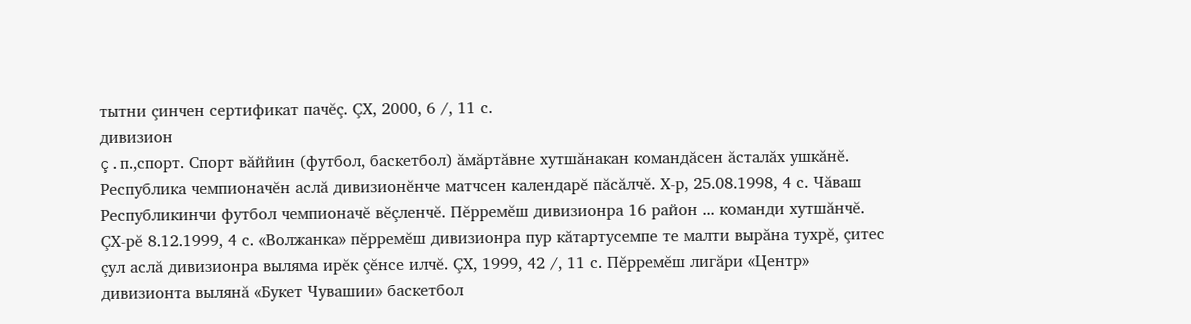тытни çинчен сертификат пачĕç. ÇХ, 2000, 6 /, 11 с.
дивизион
ç.п.,спорт. Спорт вăййин (футбол, баскетбол) ăмăртăвне хутшăнакан командăсен ăсталăх ушкăнĕ. Республика чемпионачĕн аслă дивизионĕнче матчсен календарĕ пăсăлчĕ. Х-р, 25.08.1998, 4 с. Чăваш Республикинчи футбол чемпионачĕ вĕçленчĕ. Пĕрремĕш дивизионра 16 район ... команди хутшăнчĕ. ÇХ-рĕ 8.12.1999, 4 с. «Волжанка» пĕрремĕш дивизионра пур кăтартусемпе те малти вырăна тухрĕ, çитес çул аслă дивизионра выляма ирĕк çĕнсе илчĕ. ÇХ, 1999, 42 /, 11 с. Пĕрремĕш лигăри «Центр» дивизионта вылянă «Букет Чувашии» баскетбол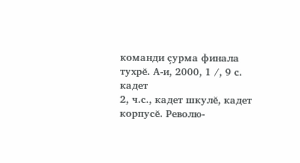команди çурма финала тухрĕ. А-и, 2000, 1 /, 9 с.
кадет
2, ч.с., кадет шкулĕ, кадет корпусĕ. Револю-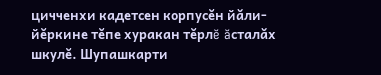цичченхи кадетсен корпусĕн йăли-йĕркине тĕпе хуракан тĕрлĕ ăсталăх шкулĕ. Шупашкарти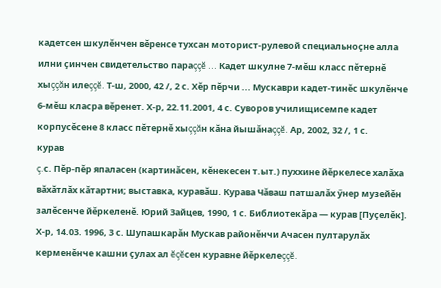кадетсен шкулĕнчен вĕренсе тухсан моторист-рулевой специальноçне алла илни çинчен свидетельство параççĕ ... Кадет шкулне 7-мĕш класс пĕтернĕ хыççăн илеççĕ. Т-ш, 2000, 42 /, 2 с. Хĕр пĕрчи ... Мускаври кадет-тинĕс шкулĕнче 6-мĕш класра вĕренет. Х-р, 22.11.2001, 4 с. Суворов училищисемпе кадет корпусĕсене 8 класс пĕтернĕ хыççăн кăна йышăнаççĕ. Ар, 2002, 32 /, 1 с.
курав
ç.с. Пĕр-пĕр япаласен (картинăсен, кĕнекесен т.ыт.) пуххине йĕркелесе халăха вăхăтлăх кăтартни; выставка, куравăш. Курава Чăваш патшалăх ӳнер музейĕн залĕсенче йĕркеленĕ. Юрий Зайцев, 1990, 1 с. Библиотекăра — курав [Пуçелĕк]. Х-р, 14.03. 1996, 3 с. Шупашкарăн Мускав районĕнчи Ачасен пултарулăх керменĕнче кашни çулах ал ĕçĕсен куравне йĕркелеççĕ.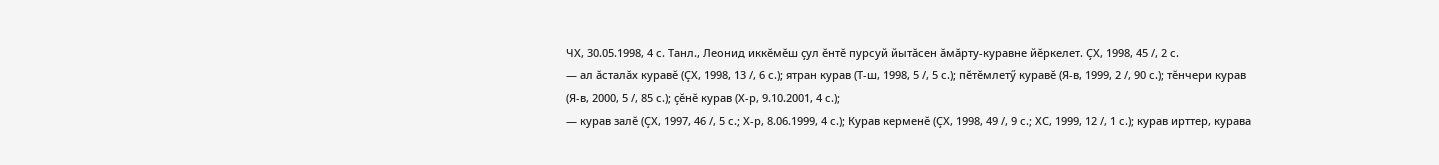ЧХ, 30.05.1998, 4 с. Танл., Леонид иккĕмĕш çул ĕнтĕ пурсуй йытăсен ăмăрту-куравне йĕркелет. ÇХ, 1998, 45 /, 2 с.
— ал ăсталăх куравĕ (ÇХ, 1998, 13 /, 6 с.); ятран курав (Т-ш, 1998, 5 /, 5 с.); пĕтĕмлетӳ куравĕ (Я-в, 1999, 2 /, 90 с.); тĕнчери курав (Я-в, 2000, 5 /, 85 с.); çĕнĕ курав (Х-р, 9.10.2001, 4 с.);
— курав залĕ (ÇХ, 1997, 46 /, 5 с.; Х-р, 8.06.1999, 4 с.); Курав керменĕ (ÇХ, 1998, 49 /, 9 с.; ХС, 1999, 12 /, 1 с.); курав ирттер, курава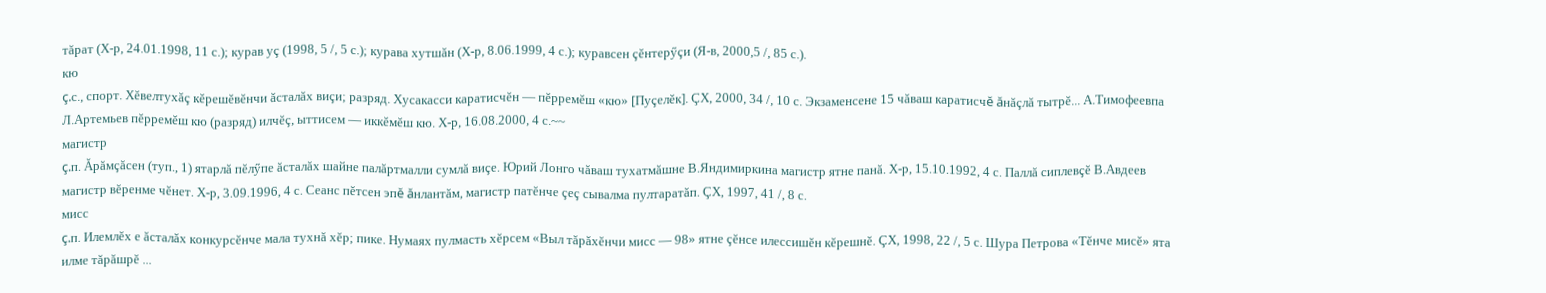тăрат (Х-р, 24.01.1998, 11 с.); курав уç (1998, 5 /, 5 с.); курава хутшăн (Х-р, 8.06.1999, 4 с.); куравсен çĕнтерӳçи (Я-в, 2000,5 /, 85 с.).
кю
ç.с., спорт. Хĕвелтухăç кĕрешĕвĕнчи ăсталăх виçи; разряд. Хусакасси каратисчĕн — пĕрремĕш «кю» [Пуçелĕк]. ÇХ, 2000, 34 /, 10 с. Экзаменсене 15 чăваш каратисчĕ ăнăçлă тытрĕ... А.Тимофеевпа Л.Артемьев пĕрремĕш кю (разряд) илчĕç, ыттисем — иккĕмĕш кю. Х-р, 16.08.2000, 4 с.~~
магистр
ç.п. Ăрăмçăсен (туп., 1) ятарлă пĕлӳпе ăсталăх шайне палăртмалли сумлă виçе. Юрий Лонго чăваш тухатмăшне В.Яндимиркина магистр ятне панă. Х-р, 15.10.1992, 4 с. Паллă сиплевçĕ В.Авдеев магистр вĕренме чĕнет. Х-р, 3.09.1996, 4 с. Сеанс пĕтсен эпĕ ăнлантăм, магистр патĕнче çеç сывалма пултаратăп. ÇХ, 1997, 41 /, 8 с.
мисс
ç.п. Илемлĕх е ăсталăх конкурсĕнче мала тухнă хĕр; пике. Нумаях пулмасть хĕрсем «Выл тăрăхĕнчи мисс — 98» ятне çĕнсе илессишĕн кĕрешнĕ. ÇХ, 1998, 22 /, 5 с. Шура Петрова «Тĕнче мисĕ» ята илме тăрăшрĕ ...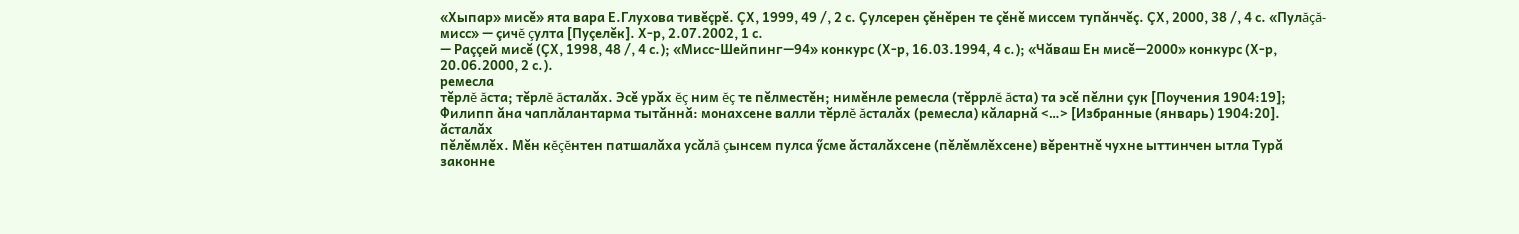«Хыпар» мисĕ» ята вара Е.Глухова тивĕçрĕ. ÇХ, 1999, 49 /, 2 с. Çулсерен çĕнĕрен те çĕнĕ миссем тупăнчĕç. ÇХ, 2000, 38 /, 4 с. «Пулăçă-мисс» — çичĕ çулта [Пуçелĕк]. Х-р, 2.07.2002, 1 с.
— Раççей мисĕ (ÇХ, 1998, 48 /, 4 с.); «Мисс-Шейпинг—94» конкурс (Х-р, 16.03.1994, 4 с.); «Чăваш Ен мисĕ—2000» конкурс (Х-р, 20.06.2000, 2 с.).
ремесла
тĕрлĕ ăста; тĕрлĕ ăсталăх. Эсĕ урăх ĕç ним ĕç те пĕлместĕн; нимĕнле ремесла (тĕррлĕ ăста) та эсĕ пĕлни çук [Поучения 1904:19]; Филипп ăна чаплăлантарма тытăннă: монахсене валли тĕрлĕ ăсталăх (ремесла) кăларнă <…> [Избранные (январь) 1904:20].
ăсталăх
пĕлĕмлĕх. Мĕн кĕçĕнтен патшалăха усăлă çынсем пулса ӳсме ăсталăхсене (пĕлĕмлĕхсене) вĕрентнĕ чухне ыттинчен ытла Турă законне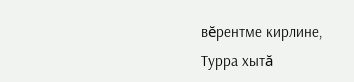вĕрентме кирлине, Турра хытă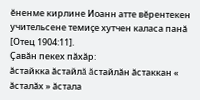ĕненме кирлине Иоанн атте вĕрентекен учительсене темиçе хутчен каласа панă [Отец 1904:11].
Çавăн пекех пăхăр:
ăстайкка ăстайлă ăстайлăн ăстаккан « ăсталăх » ăстала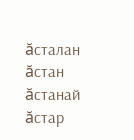ăсталан ăстан ăстанай ăстар